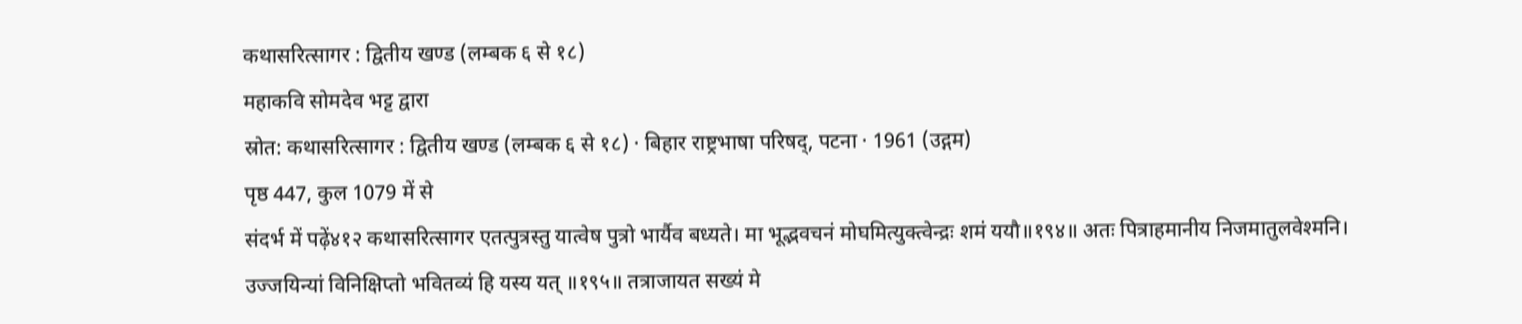कथासरित्सागर : द्वितीय खण्ड (लम्बक ६ से १८)
महाकवि सोमदेव भट्ट द्वारा
स्रोत: कथासरित्सागर : द्वितीय खण्ड (लम्बक ६ से १८) · बिहार राष्ट्रभाषा परिषद्, पटना · 1961 (उद्गम)
पृष्ठ 447, कुल 1079 में से
संदर्भ में पढ़ें४१२ कथासरित्सागर एतत्पुत्रस्तु यात्वेष पुत्रो भार्यैव बध्यते। मा भूद्भवचनं मोघमित्युक्त्वेन्द्रः शमं ययौ॥१९४॥ अतः पित्राहमानीय निजमातुलवेश्मनि। उज्जयिन्यां विनिक्षिप्तो भवितव्यं हि यस्य यत् ॥१९५॥ तत्राजायत सख्यं मे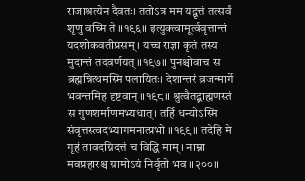राजाश्रत्येन दैवतः। ततोऽत्र मम यद्वृत्तं तत्सर्वं शृणु वच्मि ते ॥१९६॥ इत्युक्त्वामूर्त्ववृत्तान्तं यदशोकवतीप्रसम् । यच्च राज्ञा कृतं तस्य मुदान्तं तदवर्णयत् ॥१९७॥ पुनश्चोवाच स ब्रह्मन्नित्थमस्मि पलायितः। देशान्तरं व्रजन्मार्गे भवन्तमिह दृष्टवान् ॥१९८॥ श्रुत्वैतद्ब्राह्मणस्तं स गुणशर्माणमभ्यधात्। तर्हि धन्योऽस्मि संवृत्तस्त्वदभ्यागमनात्प्रभो ॥१९९॥ तदेहि मे गृहं तावदग्निदत्तं च विद्धि माम्। नाम्ना मवप्रहारश्च ग्रामोऽयं निर्वृतो भव ॥२००॥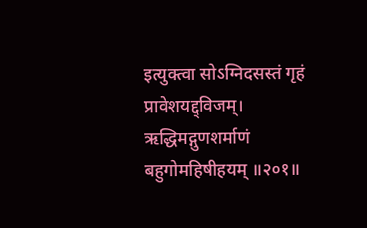इत्युक्त्वा सोऽग्निदसस्तं गृहं प्रावेशयद्द्विजम्। ऋद्धिमद्गुणशर्माणं बहुगोमहिषीहयम् ॥२०१॥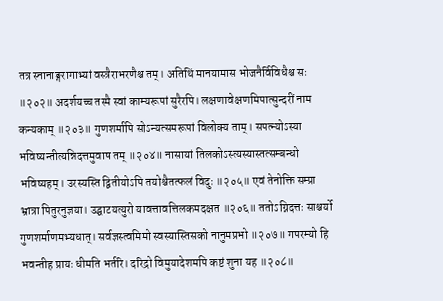तत्र स्नानाङ्गरागाभ्यां वस्त्रैराभरणैश्च तम्। अतिथिं मानयामास भोजनैर्विविधैश्च सः ॥२०२॥ अदर्शयच्च तस्मै स्वां काम्यरूपां सुरैरपि। लक्षणावेक्षणमिपात्सुन्दरीं नाम कन्यकाम् ॥२०३॥ गुणशर्मापि सोऽन्यत्समरूपां विलोक्य ताम्। सपत्न्योऽस्या भविष्यन्तीत्यन्निदत्तमुवाष तम् ॥२०४॥ नासायां तिलकोऽस्त्यस्यास्तत्सम्बन्धो भविष्यहम्। उरस्यस्ति द्वितीयोऽपि तयोश्चैतत्फलं विदुः ॥२०५॥ एवं तेनोक्ति सम्प्रा भ्रात्रा पितुरनुज्ञया। उद्घाटयत्युरो यावत्तावत्तिलकमदक्षत ॥२०६॥ ततोऽग्निदत्तः साश्चर्यो गुणशर्माणमभ्यधात्। सर्वज्ञस्त्वमिमो स्वस्यास्तिसको नानुमप्रभो ॥२०७॥ गपरम्यो हि भवन्तीह प्रायः धीमति भर्तरि। दरिद्रो विमुयादेशमपि कष्टं शुना यह ॥२०८॥